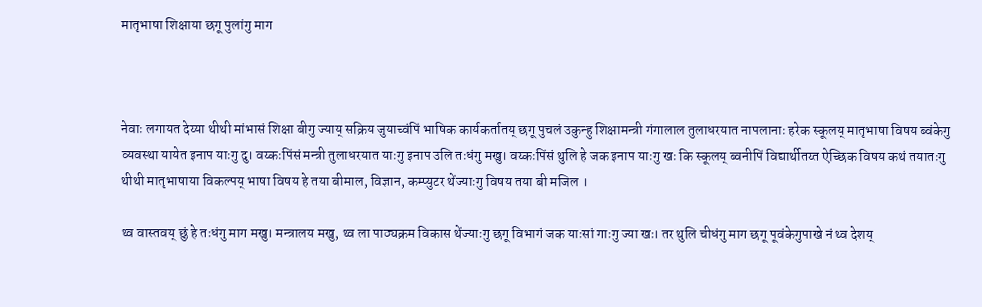मातृभाषा शिक्षाया छगू पुलांगु माग



नेवाः लगायत देय्या थीथी मांभासं शिक्षा बीगु ज्याय् सक्रिय जुयाच्वंपिं भाषिक कार्यकर्तातय् छगू पुचलं उकुन्हु शिक्षामन्त्री गंगालाल तुलाधरयात नापलानाः हरेक स्कूलय् मातृभाषा विषय ब्वंकेगु व्यवस्था यायेत इनाप याःगु दु। वय्कःपिंसं मन्त्री तुलाधरयात याःगु इनाप उलि तःधंगु मखु। वय्कःपिंसं थुलि हे जक इनाप याःगु खः कि स्कूलय् ब्वनीपिं विद्यार्थीतय्त ऐच्छिक विषय कथं तयातःगु थीथी मातृभाषाया विकल्पय् भाषा विषय हे तया बीमाल, विज्ञान, कम्प्युटर थेंज्याःगु विषय तया बी मजिल ।

थ्व वास्तवय् छुं हे तःधंगु माग मखु। मन्त्रालय मखु, थ्व ला पाठ्यक्रम विकास थेंज्याःगु छगू विभागं जक याःसां गाःगु ज्या खः। तर थुलि चीधंगु माग छगू पूवंकेगुपाखे नं थ्व देशय्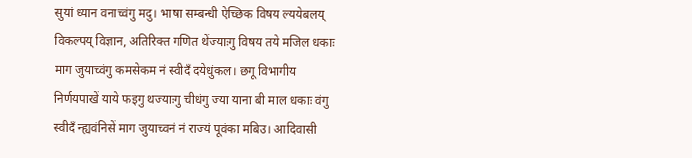सुयां ध्यान वनाच्वंगु मदु। भाषा सम्बन्धी ऐच्छिक विषय ल्ययेबलय् विकल्पय् विज्ञान, अतिरिक्त गणित थेंज्याःगु विषय तये मजिल धकाः माग जुयाच्वंगु कमसेकम नं स्वीदँ दयेधुंकल। छगू विभागीय निर्णयपाखें याये फइगु थज्याःगु चीधंगु ज्या याना बी माल धकाः वंगु स्वीदँ न्ह्यवंनिसें माग जुयाच्वनं नं राज्यं पूवंका मबिउ। आदिवासी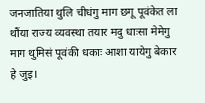जनजातिया थुलि चीधंगु माग छगू पूवंकेत ला थौंया राज्य व्यवस्था तयार मदु धाःसा मेमेगु माग थुमिसं पूवंकी धकाः आशा यायेगु बेकार हे जुइ।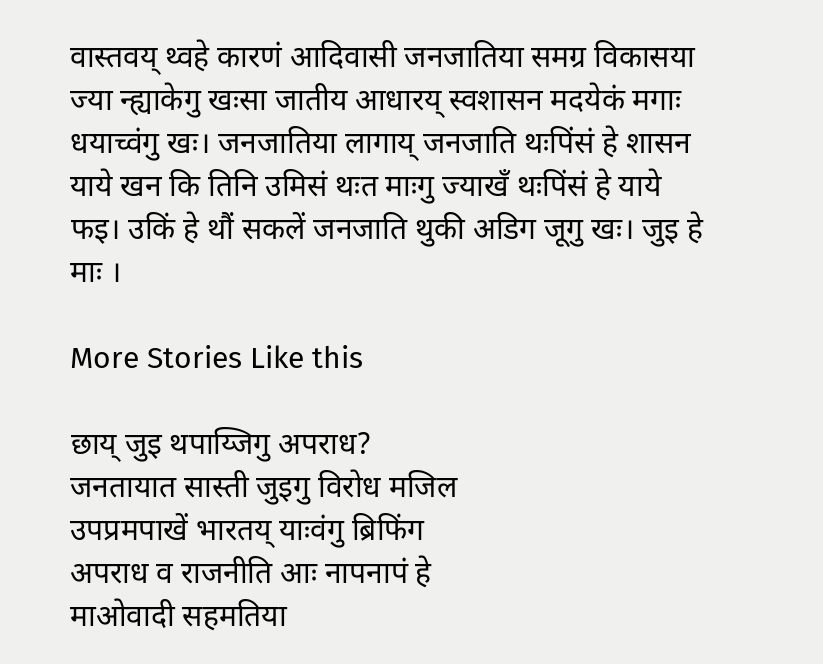वास्तवय् थ्वहे कारणं आदिवासी जनजातिया समग्र विकासया ज्या न्ह्याकेगु खःसा जातीय आधारय् स्वशासन मदयेकं मगाः धयाच्वंगु खः। जनजातिया लागाय् जनजाति थःपिंसं हे शासन याये खन कि तिनि उमिसं थःत माःगु ज्याखँ थःपिंसं हे याये फइ। उकिं हे थौं सकलें जनजाति थुकी अडिग जूगु खः। जुइ हे माः ।

More Stories Like this

छाय् जुइ थपाय्जिगु अपराध?
जनतायात सास्ती जुइगु विरोध मजिल
उपप्रमपाखें भारतय् याःवंगु ब्रिफिंग
अपराध व राजनीति आः नापनापं हे
माओवादी सहमतिया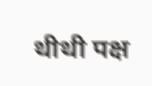थीथी पक्ष